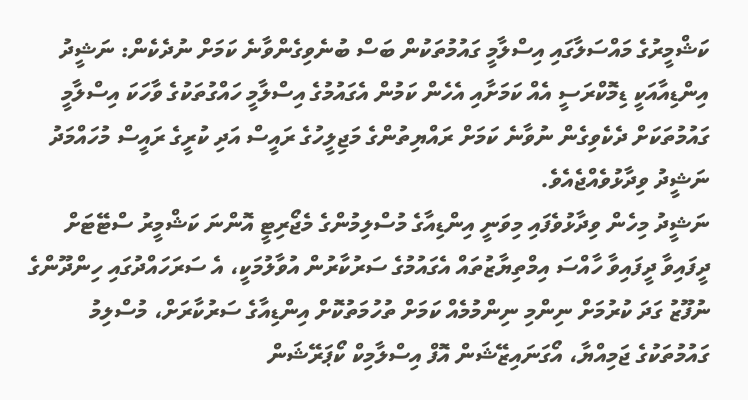ކަޝްމީރުގެ މައްސަލާގައި އިސްލާމީ ގައުމުތަކުން ބަސް ބުނެވިގެންވާނެ ކަމަށް ނުދެކެން: ނަޝީދު
އިންޑިއާއަކީ ޑިމޮކްރަސީ އެއް ކަމަށާއި އެހެން ކަމުން އެގައުމުގެ އިސްލާމީ ހައްގުތަކުގެ ވާހަކަ އިސްލާމީ ގައުމުތަކަށް ދެކެވިގެން ނުވާނެ ކަމަށް ރައްޔިތުންގެ މަޖިލީހުގެ ރައީސް އަދި ކުރީގެ ރައީސް މުހައްމަދު ނަޝީދު ވިދާޅުވެއްޖެއެވެ.
ނަޝީދު މިހެން ވިދާޅުވެފައި މިވަނީ އިންޑިއާގެ މުސްލިމުންގެ މެޖޯރިޓީ އޮންނަ ކަޝްމީރު ސްޓޭޓަށް ދީފައިވާ ދީފައިވާ ހާއްސަ އިމްތިޔާޒުތައް އެގައުމުގެ ސަރުކާރުން އުވާލުމަކީ، އެ ސަރަހައްދުގައި ހިންދޫންގެ ނުފޫޒު ގަދަ ކުރުމަށް ނިންމި ނިންމުމެއް ކަމަށް ތުހުމަތުކޮށް އިންޑިއާގެ ސަރުކާރަށް، މުސްލިމު ގައުމުތަކުގެ ޖަމިއްޔާ، އޯގަނައިޒޭޝަން އޮފް އިސްލާމިކް ކޯޕަރޭޝަން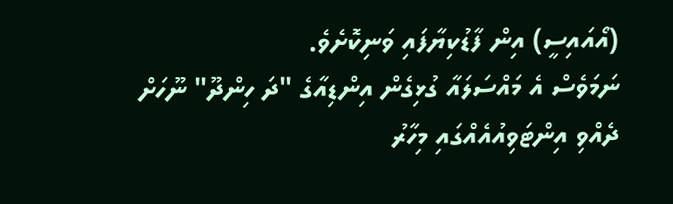(އޯއައިސީ) އިން ފާޑުކިޔާފައި ވަނިކޮށެވެ.
ނަމަވެސް އެ މައްސަލައާ ގުޅިގެން އިންޑިއާގެ "ދަ ހިންދޫ" ނޫހަށް ދެއްވި އިންޓަވިއުއެއްގައި މިހާރު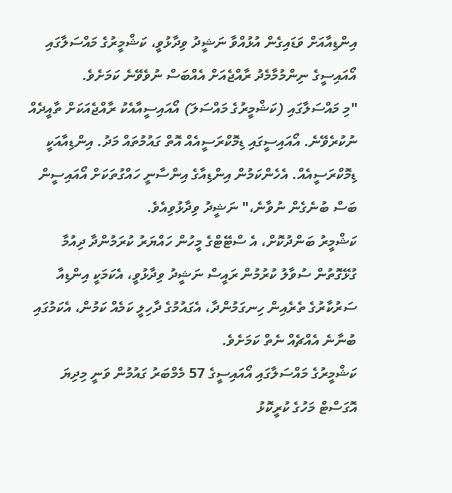އިންޑިއާއަށް ވަޑައިގެން އުޅުއްވާ ނަޝީދު ވިދާޅުވީ، ކަޝްމީރުގެ މައްސަލާގައި އޯއައިސީގެ ނިންމުމާމެދު ރާއްޖެއަށް އެއްބަސް ނުވެވޭނެ ކަމަށެވެ.
"މި މައްސަލާގައި (ކަޝްމީރުގެ މައްސަލަ) އޯއައިސީއާއެކު ރާއްޖެއަކަށް ތާއީދެއް ނުކުރެވޭނެ. އޯއައިސީގައި ޑިމޮކްރަސީއެއް އޮތް ގައުމުތައް މަދު. އިންޑިއާއަކީ ޑިމޮކްރަސީއެއް. އެހެންކަމުން އިންޑިއާގެ އިންސާނީ ހައްގުތަކަށް އޯއައިސީން ބަސް ބުނެގެން ނުވާނެ،" ނަޝީދު ވިދާޅުވިއެވެ.
ކަޝްމީރު ބަންދުކޮށް، އެ ސްޓޭޓްގެ މީހުން ހައްޔަރު ކުރަމުންދާ ދިއުމާ ގުޅޭގޮތުން ސުވާލު ކުރުމުން ރައީސް ނަޝީދު ވިދާޅުވީ، އެކަމަކީ އިންޑިއާ ސަރުކާރުގެ ތެރެއިން ހިނގަމުންދާ، އެގައުމުގެ ދާހިލީ ކަމެއް ކަމުން، އެކަމުގައި ބުނާނެ އެއްޗެއް ނެތް ކަމަށެވެ.
ކަޝްމީރުގެ މައްސަލާގައި އޯއައިސީގެ 57 މެމްބަރު ގައުމުން ވަނީ މިދިޔަ އޮގަސްޓް މަހުގެ ކުރީކޮޅު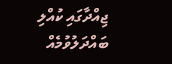ޖިއްދާގައި ކުއްލި ބައްދަލުވުމެއް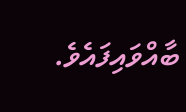ބާއްވައިފައެވެ.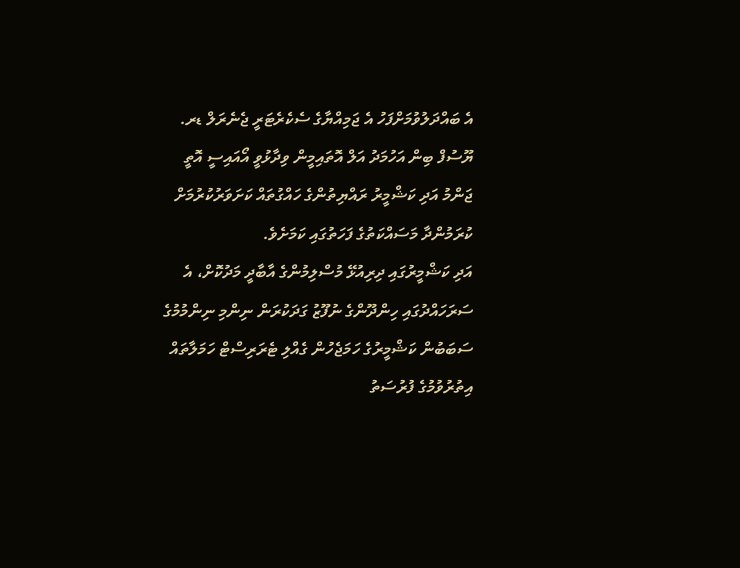އެ ބައްދަލުވުމަށްފަހު އެ ޖަމިއްޔާގެ ސެކެރެޓަރީ ޖެނެރަލް ޑރ. ޔޫސުފް ބިން އަހުމަދު އަލް އޮތައިމީން ވިދާޅުވީ އޯއައިސީ އޮތީ ޖަންމު އަދި ކަޝްމީރު ރައްޔިތުންގެ ހައްގުތައް ކަށަވަރުކުރުމަށް ކުރަމުންދާ މަސައްކަތުގެ ފަހަތުގައި ކަމަށެވެ.
އަދި ކަޝްމީރުގައި ދިރިއުޅޭ މުސްލިމުންގެ އާބާދީ މަދުކޮށް، އެ ސަރަހައްދުގައި ހިންދޫންގެ ނުފޫޒު ގަދަކުރަން ނިންމި ނިންމުމުގެ ސަބަބުން ކަޝްމީރުގެ ހަމަޖެހުން ގެއްލި ޓެރަރިސްޓް ހަމަލާތައް އިތުރުވުމުގެ ފުރުސަތު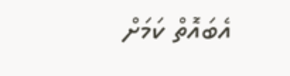އެބައޮތް ކަމަށް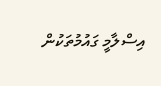އިސްލާމީ ގައުމުތަކުން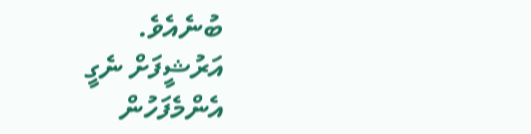ބުނެއެވެ.
އަރުޝީފަށް ނެގީ
އެންމެފަހުން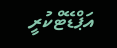އަޕްޑޭޓްކުރީ